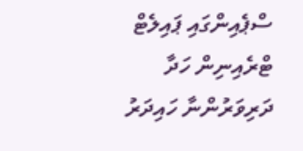ސްޕެއިންގައި ޕައިލެޓް ޓްރެއިނިން ހަދާ ދަރިވަރުންނާ ހައިދަރު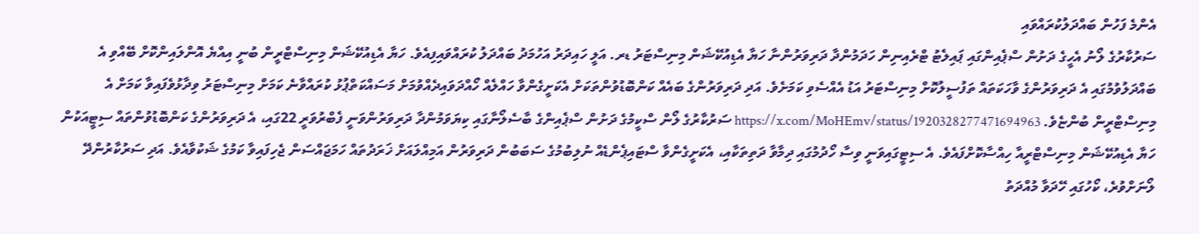އެންމެ ފަހުން ބައްދަލުކުރައްވައި
ސަރުކާރުގެ ލޯނު އެހީގެ ދަށުން ސްޕެއިންގައި ޕައިލެޓު ޓްރެއިނިން ހަދަމުންދާ ދަރިވަރުންނާ ހަޔާ އެޑިއުކޭޝަން މިނިސްޓަރު ޑރ. އަލީ ހައިދަރު އަހުމަދު ބައްދަލު ކުރައްވައިފިއެވެ. ހަޔާ އެޑިއުކޭޝަން މިނިސްޓްރީން ބުނީ އިއްޔެ އޮންލައިންކޮށް ބޭއްވި އެ ބައްދަލުވުމުގައި އެ ދަރިވަރުންގެ ވާހަކަތައް ތަފުސީލުކޮށް މިނިސްޓަރު އަޑު އެއްސެވި ކަމަށެވެ. އަދި ދަރިވަރުންގެ ބައެއް ކަންބޮޑުވުންތަކަށް އެކަށީގެންވާ ހައްލެއް ހޯއްދަވައިދެއްވުމަށް މަސައްކަތްޕުޅު ކުރައްވާނެ ކަމަށް މިނިސްޓަރު ވިދާޅުވެފައިވާ ކަމަށް އެ މިނިސްޓްރީން ބުންޏެވެ. https://x.com/MoHEmv/status/1920328277471694963 ސަރުކާރުގެ ލޯން ސްކީމުގެ ދަށުން ސްޕެއިންގެ ބާސެލޯނާގައި ކިޔަވަމުންދާ ދަރިވަރުންވަނީ ފެބްރުވަރީ 22ގައި، އެ ދަރިވަރުންގެ ކަންބޮޑުވުންތައް ސިޓީއަކުން ހަޔާ އެޑިއުކޭޝަން މިނިސްޓްރީއާ ހިއްސާކޮށްފައެވެ. އެ ސިޓީގައިވަނީ ވިސާ ހޯދުމުގައި ދިމާވާ ދަތިތަކާއި، އެކަށީގެންވާ ސްޓައިޕެންޑެއް ނުލިބުމުގެ ސަބަބުން ދަރިވަރުން އަމިއްލައަށް ޚަރަދުތައް ހަމަޖައްސަން ޖެހިފައިވާ ކަމުގެ ޝަކުވާއެވެ. އަދި ސަރުކާރުންދޭ ލޯނަށްވުރެ، ކޯހުގައި ހޭދަވާ މުއްދަތު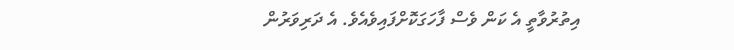އިތުރުވާތީ އެ ކަން ވެސް ފާހަގަކޮށްފައިވެއެވެ. އެ ދަރިވަރުން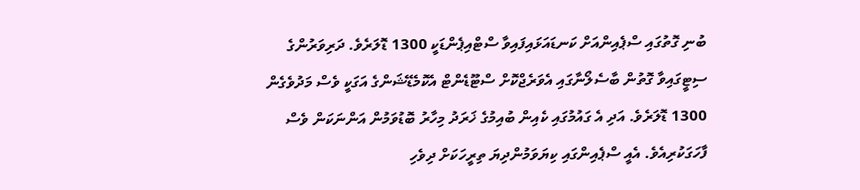ބުނި ގޮތުގައި ސްޕެއިންއަށް ކަނޑައަޅައިފައިވާ ސްޓްއިޕެންޑަކީ 1300 ޑޮލަރެވެ. ދަރިވަރުންގެ ސިޓީގައިވާ ގޮތުން ބާސެލޯނާގައި އެވަރެޖްކޮށް ސްޓޫޑެންޓް އެކޮމެޑޭޝަންގެ އަގަކީ ވެސް މަދުވެގެން 1300 ޑޮލަރެވެ. އަދި އެ ގައުމުގައި ކެއިން ބުއިމުގެ ޚަރަދު މިހާރު ބޮޑުވަމުން އަންނަކަން ވެސް ފާހަގަކުރިއެވެ. އެއީ ސްޕެއިންގައި ކިޔަވަމުންދިޔަ ތިރީހަކަށް ދިވެހި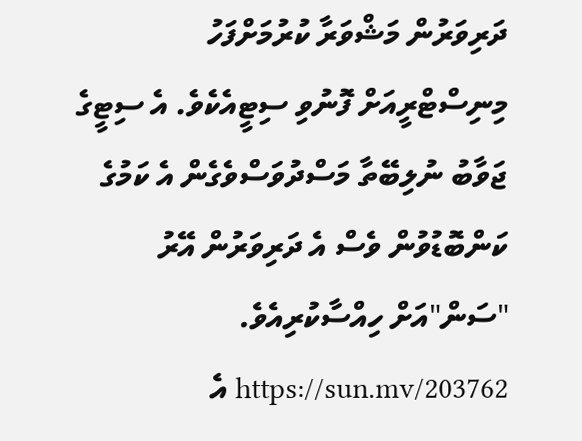ދަރިވަރުން މަޝްވަރާ ކުރުމަށްފަހު މިނިސްޓްރީއަށް ފޮނުވި ސިޓީއެކެވެ. އެ ސިޓީގެ ޖަވާބު ނުލިބޭތާ މަސްދުވަސްވެގެން އެ ކަމުގެ ކަންބޮޑުވުން ވެސް އެ ދަރިވަރުން އޭރު "ސަން"އަށް ހިއްސާކުރިއެވެ. https://sun.mv/203762 އެ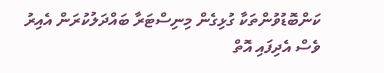ކަންބޮޑުވުންތަކާ ގުޅިގެން މިނިސްޓަރާ ބައްދަލުކުރަން އެއިރު ވެސް އެދިފައި އޮތް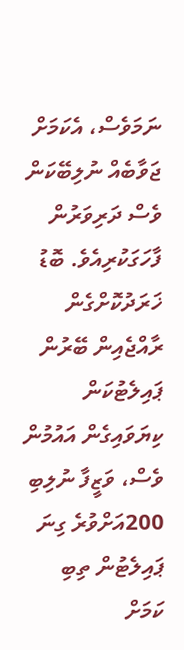ނަމަވެސް، އެކަމަށް ޖަވާބެއް ނުލިބޭކަން ވެސް ދަރިވަރުން ފާހަގަކުރިއެވެ. ބޮޑު ޚަރަދުކޮށްގެން ރާއްޖެއިން ބޭރުން ޕައިލެޓުކަން ކިޔަވައިގެން އައުމުން ވެސް، ވަޒީފާ ނުލިބި 200އަށްވުރެ ގިނަ ޕައިލެޓުން ތިބި ކަމަށް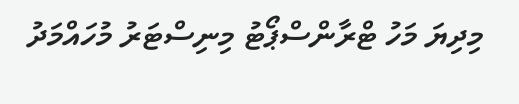މިދިޔަ މަހު ޓްރާންސްޕޯޓު މިނިސްޓަރު މުހައްމަދު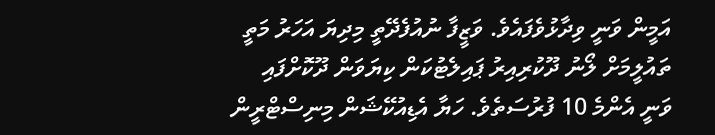އަމީން ވަނީ ވިދާޅުވެފައެވެ. ވަޒީފާ ނުއުފެދޭތީ މިދިޔަ އަހަރު މަތީ ތައުލީމަށް ލޯނު ދޫކުރިއިރު ޕައިލެޓުކަން ކިޔަވަން ދޫކޮށްފައި ވަނީ އެންމެ 10 ފުރުސަތެވެ. ހަޔާ އެޑިއުކޭޝަން މިނިސްޓްރީން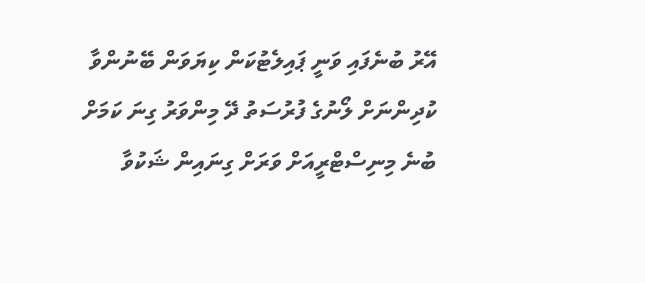އޭރު ބުނެފައި ވަނީ ޕައިލެޓުކަން ކިޔަވަން ބޭނުންވާ ކުދިންނަށް ލޯނުގެ ފުރުސަތު ދޭ މިންވަރު ގިނަ ކަމަށް ބުނެ މިނިސްޓްރީއަށް ވަރަށް ގިނައިން ޝަކުވާ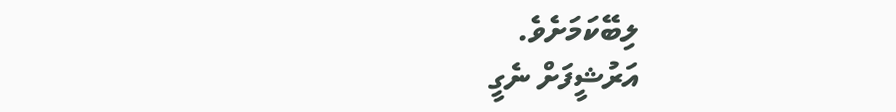ލިބޭކަމަށެވެ.
އަރުޝީފަށް ނެގީ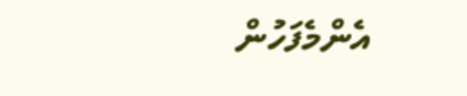އެންމެފަހުން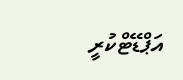އަޕްޑޭޓްކުރީ